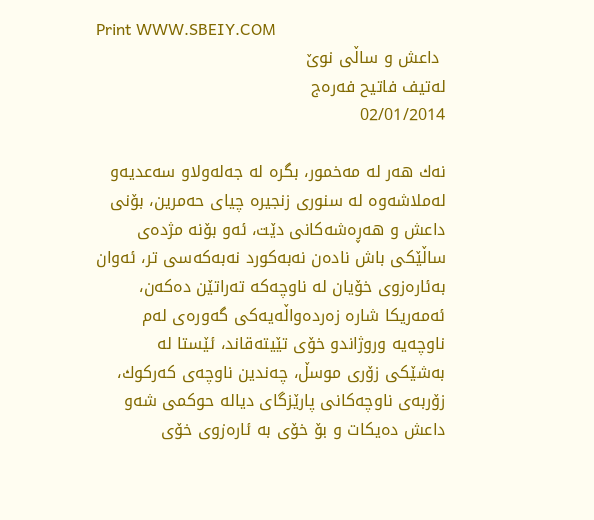Print WWW.SBEIY.COM
 داعش و ساڵی‌ نوێ‌
له‌تیف فاتیح فه‌ره‌ج
02/01/2014

نه‌ك هه‌ر له‌ مه‌خمور، بگره‌ له‌ جه‌له‌ولاو سه‌عدیه‌و له‌ملاشه‌وه‌ له‌ سنوری‌ زنجیره‌ چیای‌ حه‌مرین، بۆنی‌ داعش و هه‌ڕه‌شه‌كانی‌ دێت، ئه‌و بۆنه‌ مژده‌ی‌ ساڵێكی‌ باش ناده‌ن نه‌به‌كورد نه‌به‌كه‌سی‌ تر، ئه‌وان به‌ئاره‌زوی‌ خۆیان له‌ ناوچه‌كه‌ ته‌راتێن ده‌كه‌ن، ئه‌مه‌ریكا شاره‌ زه‌رده‌واڵه‌یه‌كی‌ گه‌وره‌ی‌ له‌م ناوچه‌یه‌ وروژاندو خۆی‌ تێیته‌قاند، ئێستا له‌ به‌شێكی‌ زۆری‌ موسڵ، چه‌ندین ناوچه‌ی‌ كه‌ركوك، زۆربه‌ی‌ ناوچه‌كانی‌ پارێزگای‌ دیاله‌ حوكمی‌ شه‌و داعش ده‌یكات و بۆ خۆی‌ به‌ ئاره‌زوی‌ خۆی‌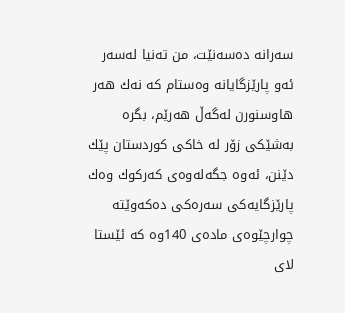سه‌رانه‌ ده‌سه‌نێت، من ته‌نیا له‌سه‌ر ئه‌و پارێزگایانه‌ وه‌ستام كه‌ نه‌ك هه‌ر هاوسنورن له‌گه‌ڵ هه‌رێم، بگره‌ به‌شێكی‌ زۆر له‌ خاكی‌ كوردستان پێك دێنن، ئه‌وه‌ جگه‌له‌وه‌ی‌ كه‌ركوك وه‌ك پارێزگایه‌كی‌ سه‌ره‌كی‌ ده‌كه‌وێته‌ چوارچێوه‌ی‌ ماده‌ی‌ 140وه‌ كه‌ ئێستا لای‌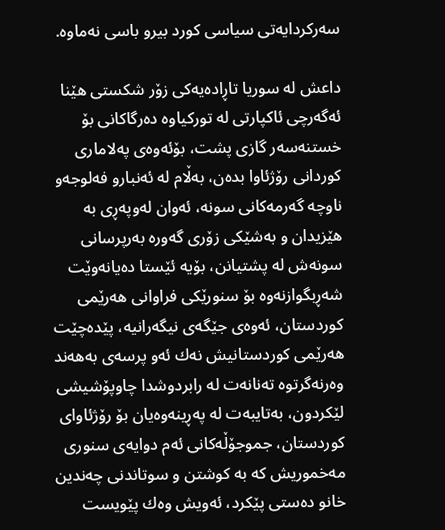سه‌ركردایه‌تی‌ سیاسی‌ كورد بیرو باسی‌ نه‌ماوه‌.

داعش له‌ سوریا تاڕاده‌یه‌كی‌ زۆر شكستی‌ هێنا ئه‌گه‌رچی‌ ئاكپارتی‌ له‌ توركیاوه‌ ده‌رگاكانی‌ بۆ خستنه‌سه‌ر گازی‌ پشت، بۆئه‌وه‌ی‌ په‌لاماری‌ كوردانی‌ رۆژئاوا بده‌ن، به‌ڵام له‌ ئه‌نبارو فه‌لوجه‌و ناوچه‌ گه‌رمه‌كانی‌ سونه‌، ئه‌وان له‌وپه‌ڕی‌ به‌ هێزیدان و به‌شێكی‌ زۆری‌ گه‌وره‌ به‌رپرسانی‌ سونه‌ش له‌ پشتیانن، بۆیه‌ ئێستا ده‌یانه‌وێت شه‌ڕبگوازنه‌وه‌ بۆ سنورێكی‌ فراوانی‌ هه‌رێمی‌ كوردستان، ئه‌وه‌ی‌ جێگه‌ی‌ نیگه‌رانیه‌، پێده‌چێت هه‌رێمی‌ كوردستانیش نه‌ك ئه‌و پرسه‌ی‌ به‌هه‌ند وه‌رنه‌گرتوه‌ ته‌نانه‌ت له‌ رابردوشدا چاوپۆشیشی‌ لێكردون، به‌تایبه‌ت له‌ په‌ڕینه‌وه‌یان بۆ رۆژئاوای‌ كوردستان، جموجۆڵه‌كانی‌ ئه‌م دوایه‌ی‌ سنوری‌ مه‌خموریش كه‌ به‌ كوشتن و سوتاندنی‌ چه‌ندین خانو ده‌ستی‌ پێكرد، ئه‌ویش وه‌ك پێویست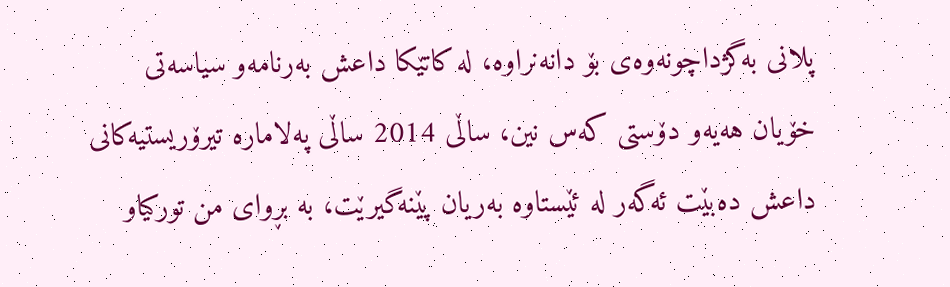پلانی‌ به‌گژداچونه‌وه‌ی‌ بۆ دانه‌نراوه‌، له‌ كاتێكا داعش به‌رنامه‌و سیاسه‌تی‌ خۆیان هه‌یه‌و دۆستی‌ كه‌س نین، ساڵی‌ 2014 ساڵی‌ په‌لاماره‌ تیرۆریستیه‌كانی‌ داعش ده‌بێت ئه‌گه‌ر له‌ ئێستاوه‌ به‌ریان پێنه‌گیرێت، به‌ بڕوای‌ من توركیاو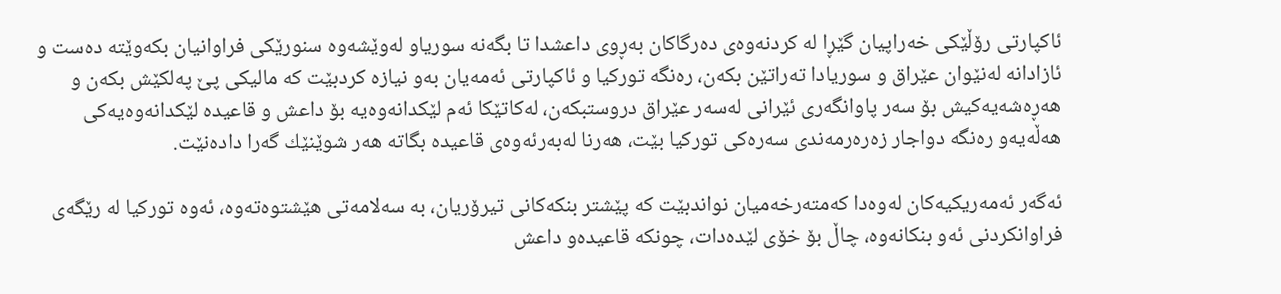ئاكپارتی‌ رۆڵێكی‌ خه‌راپیان گێڕا له‌ كردنه‌وه‌ی‌ ده‌رگاكان به‌ڕوی‌ داعشدا تا بگه‌نه‌ سوریاو له‌وێشه‌وه‌ سنورێكی‌ فراوانیان بكه‌وێته‌ ده‌ست و ئازادانه‌ له‌نێوان عێراق و سوریادا ته‌راتێن بكه‌ن، ره‌نگه‌ توركیا و ئاكپارتی‌ ئه‌مه‌یان به‌و نیازه‌ كردبێت كه‌ مالیكی‌ پێ‌ په‌لكێش بكه‌ن و هه‌ڕه‌شه‌یه‌كیش بۆ سه‌ر پاوانگه‌ری‌ ئێرانی‌ له‌سه‌ر عێراق دروستبكه‌ن، له‌كاتێكا ئه‌م لێكدانه‌وه‌یه‌ بۆ داعش و قاعیده‌ لێكدانه‌وه‌یه‌كی‌ هه‌ڵه‌یه‌و ره‌نگه‌ دواجار زه‌ره‌رمه‌ندی‌ سه‌ره‌كی‌ توركیا بێت، هه‌رنا له‌به‌رئه‌وه‌ی‌ قاعیده‌ بگاته‌ هه‌ر شوێنێك گه‌را داده‌نێت.

ئه‌گه‌ر ئه‌مه‌ریكیه‌كان له‌وه‌دا كه‌مته‌رخه‌میان نواندبێت كه‌ پێشتر بنكه‌كانی‌ تیرۆریان، به‌ سه‌لامه‌تی‌ هێشتوه‌ته‌وه‌، ئه‌وه‌ توركیا له‌ رێگه‌ی‌ فراوانكردنی‌ ئه‌و بنكانه‌وه‌، چاڵ بۆ خۆی‌ لێده‌دات، چونكه‌ قاعیده‌و داعش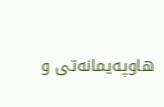هاوپه‌یمانه‌تی‌ و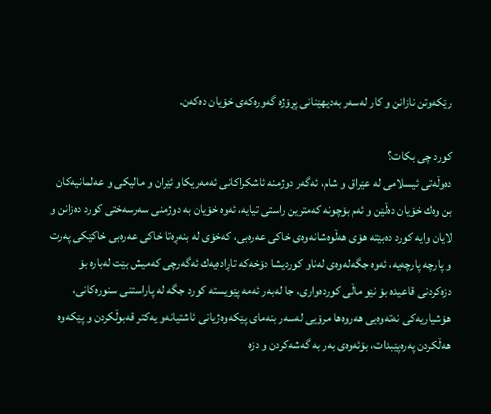رێكه‌وتن نازانن و كار له‌سه‌ر به‌دیهێنانی‌ پڕۆژه‌ گه‌وره‌كه‌ی‌ خۆیان ده‌كه‌ن.

كورد چی‌ بكات؟
ده‌وڵه‌تی‌ ئیسلامی‌ له‌ عێراق و شام، ئه‌گه‌ر دوژمنه‌ ئاشكراكانی‌ ئه‌مه‌ریكاو ئێران و مالیكی‌ و عه‌لمانیه‌كان بن وه‌ك خۆیان ده‌ڵێن و ئه‌م بۆچونه‌ كه‌مترین راستی‌ تیایه‌، ئه‌وه‌ خۆیان به‌ دوژمنی‌ سه‌رسه‌ختی‌ كورد ده‌زانن و لایان وایه‌ كورد ده‌بێته‌ هۆی‌ هه‌ڵوه‌شانه‌وه‌ی‌ خاكی‌ عه‌ره‌بی‌، كه‌خۆی‌ له‌ بنه‌ڕه‌تا خاكی‌ عه‌ره‌بی‌ خاكێكی‌ په‌رت و پارچه‌ پارچه‌یه‌، ئه‌وه‌ جگه‌له‌وه‌ی‌ له‌ناو كوردیشا دۆخه‌كه‌ تاڕاده‌یه‌ك ئه‌گه‌رچی‌ كه‌میش بێت له‌باره‌ بۆ دزه‌كردنی‌ قاعیده‌ بۆ نێو ماڵی‌ كورده‌واری‌، جا له‌به‌ر ئه‌مه‌ پێویسته‌ كورد جگه‌ له‌ پاراستنی‌ سنوره‌كانی‌، هۆشیاریه‌كی‌ نه‌ته‌وه‌یی‌ هه‌روه‌ها مرۆیی‌ له‌سه‌ر بنه‌مای‌ پێكه‌وه‌ژیانی‌ ئاشتیانه‌و یه‌كتر قه‌بوڵكردن و پێكه‌وه‌ هه‌ڵكردن په‌ره‌پێبدات، بۆئه‌وه‌ی‌ به‌ر به‌ گه‌شه‌كردن و دزه‌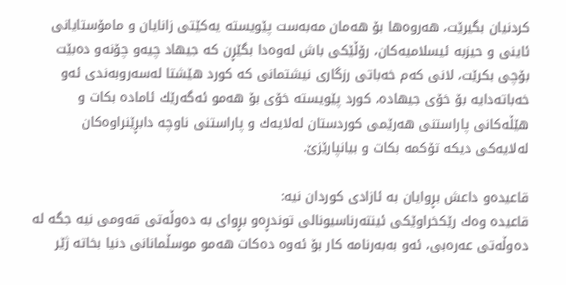كردنیان بگیرێت، هه‌روه‌ها بۆ هه‌مان مه‌به‌ست پێویسته‌ یه‌كێتی‌ زانایان و مامۆستایانی‌ ئاینی‌ و حیزبه‌ ئیسلامیه‌كان، رۆڵێكی‌ باش له‌وه‌دا بگێڕن كه‌ جیهاد چیه‌و چۆنه‌و ده‌بێت بۆچی‌ بكرێت، لانی‌ كه‌م خه‌باتی‌ رزگاری‌ نیشتمانی‌ كه‌ كورد هێشتا له‌سه‌روبه‌ندی‌ ئه‌و خه‌باته‌دایه‌ بۆ خۆی‌ جیهاده‌، كورد پێویسته‌ خۆی‌ بۆ هه‌مو ئه‌گه‌رێك ئاماده‌ بكات و هێڵه‌كانی‌ پاراستنی‌ هه‌رێمی‌ كوردستان له‌لایه‌ك و پاراستنی‌ ناوچه‌ دابڕێنراوه‌كان له‌لایه‌كی‌ دیكه‌ تۆكمه‌ بكات و بیانپارێزێ‌.

قاعیده‌و داعش بڕوایان به‌ ئازادی‌ كوردان نیه:
قاعیده‌ وه‌ك رێكخراوێكی‌ ئینته‌رناسیونالی‌ توندڕه‌و بڕوای‌ به‌ ده‌وڵه‌تی‌ قه‌ومی‌ نیه‌ جگه‌ له‌ ده‌وڵه‌تی‌ عه‌ره‌بی‌، ئه‌و به‌به‌رنامه‌ كار بۆ ئه‌وه‌ ده‌كات هه‌مو موسڵمانانی‌ دنیا بخاته‌ ژێر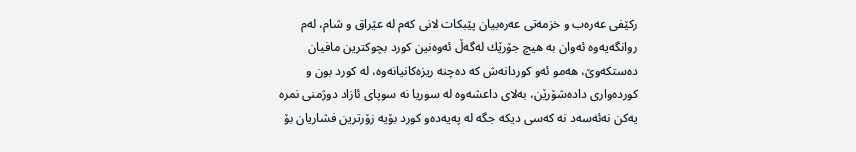ركێفی‌ عه‌ره‌ب و خزمه‌تی‌ عه‌ره‌بیان پێبكات لانی‌ كه‌م له‌ عێراق و شام، له‌م روانگه‌یه‌وه‌ ئه‌وان به‌ هیچ جۆرێك له‌گه‌ڵ ئه‌وه‌نین كورد بچوكترین مافیان ده‌ستكه‌وێ‌، هه‌مو ئه‌و كوردانه‌ش كه‌ ده‌چنه‌ ریزه‌كانیانه‌وه‌، له‌ كورد بون و كورده‌واری‌ داده‌شۆرێن، به‌لای‌ داعشه‌وه‌ له‌ سوریا نه‌ سوپای‌ ئازاد دوژمنی‌ نمره‌ یه‌كن نه‌ئه‌سه‌د نه‌ كه‌سی‌ دیكه‌ جگه‌ له‌ په‌یه‌ده‌و كورد بۆیه‌ زۆرترین فشاریان بۆ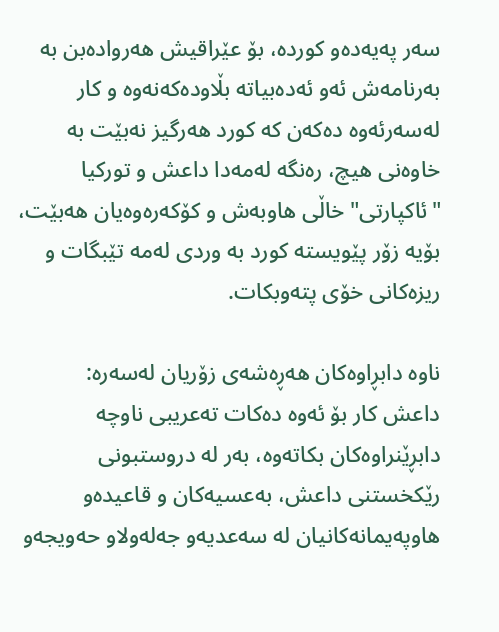سه‌ر په‌یه‌ده‌و كورده‌، بۆ عێراقیش هه‌رواده‌بن به‌ به‌رنامه‌ش ئه‌و ئه‌ده‌بیاته‌ بڵاوده‌كه‌نه‌وه ‌و كار له‌سه‌رئه‌وه‌ ده‌كه‌ن كه‌ كورد هه‌رگیز نه‌بێت به‌ خاوه‌نی‌ هیچ، ره‌نگه‌ له‌مه‌دا داعش و توركیا "ئاكپارتی‌" خاڵی‌ هاوبه‌ش و كۆكه‌ره‌وه‌یان هه‌بێت، بۆیه‌ زۆر پێویسته‌ كورد به‌ وردی‌ له‌مه‌ تێبگات و ریزه‌كانی‌ خۆی‌ پته‌وبكات.

ناوه‌ دابڕاوه‌كان هه‌ڕه‌شه‌ی‌ زۆریان له‌سه‌ره‌:
داعش كار بۆ ئه‌وه‌ ده‌كات ته‌عریبی‌ ناوچه‌ دابڕێنراوه‌كان بكاته‌وه‌، به‌ر له‌ دروستبونی‌ رێكخستنی‌ داعش، به‌عسیه‌كان و قاعیده‌و هاوپه‌یمانه‌كانیان له‌ سه‌عدیه‌و جه‌له‌ولاو حه‌ویجه‌و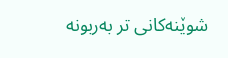شوێنه‌كانی‌ تر به‌ربونه‌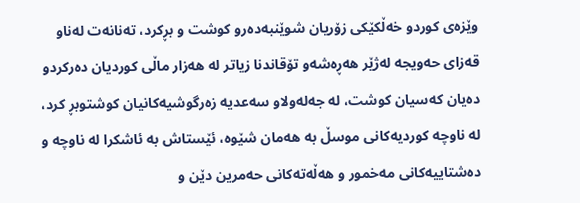وێزه‌ی‌ كوردو خه‌ڵكێكی‌ زۆریان شوێنبه‌ده‌رو كوشت و بڕكرد، ته‌نانه‌ت له‌ناو قه‌زای‌ حه‌ویجه‌ له‌ژێر هه‌ڕه‌شه‌و تۆقاندنا زیاتر له‌ هه‌زار ماڵی‌ كوردیان ده‌ركردو ده‌یان كه‌سیان كوشت، له‌ جه‌له‌ولاو سه‌عدیه‌ زه‌رگوشیه‌كانیان كوشتوبڕ كرد، له‌ ناوچه‌ كوردیه‌كانی‌ موسڵ به‌ هه‌مان شێوه‌، ئێستاش به‌ ئاشكرا له‌ ناوچه‌ و ده‌شتاییه‌كانی‌ مه‌خمور و هه‌ڵه‌ته‌كانی‌ حه‌مرین دێن و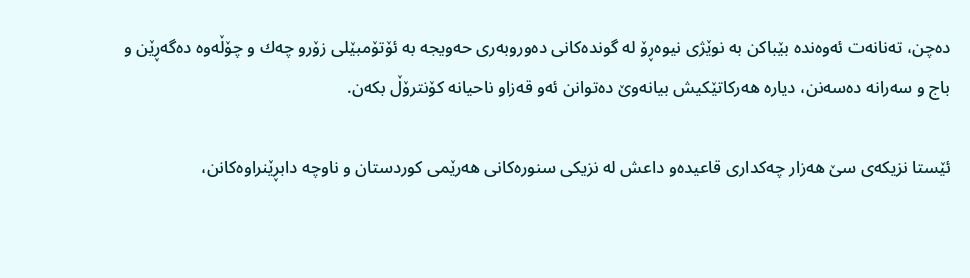ده‌چن، ته‌نانه‌ت ئه‌وه‌نده‌ بێباكن به‌ نوێژی‌ نیوه‌ڕۆ له‌ گونده‌كانی‌ ده‌وروبه‌ری‌ حه‌ویجه‌ به‌ ئۆتۆمبێلی‌ زۆرو چه‌ك و چۆڵه‌وه‌ ده‌گه‌ڕێن و باج و سه‌رانه‌ ده‌سه‌نن، دیاره‌ هه‌ركاتێكیش بیانه‌وێ‌ ده‌توانن ئه‌و قه‌زاو ناحیانه‌ كۆنترۆڵ بكه‌ن.

ئێستا نزیكه‌ی‌ سێ‌ هه‌زار چه‌كداری‌ قاعیده‌و داعش له‌ نزیكی‌ سنوره‌كانی‌ هه‌رێمی‌ كوردستان و ناوچه‌ دابڕێنراوه‌كانن،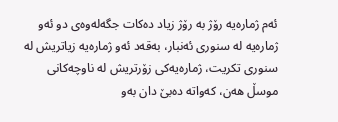ئه‌م ژماره‌یه‌ رۆژ به‌ رۆژ زیاد ده‌كات جگه‌له‌وه‌ی‌ دو ئه‌و ژماره‌یه‌ له‌ سنوری‌ ئه‌نبار، به‌قه‌د ئه‌و ژماره‌یه‌ زیاتریش له‌ سنوری‌ تكریت، ژماره‌یه‌كی‌ زۆرتریش له‌ ناوچه‌كانی‌ موسڵ هه‌ن، كه‌واته‌ ده‌بێ‌ دان به‌و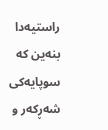راستیه‌دا بنه‌ین كه‌ سوپایه‌كی‌ شه‌ڕكه‌ر و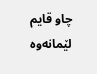چاو قایم لێمانه‌وه‌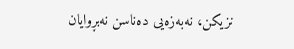نزیكن، نه‌به‌زه‌یی‌ ده‌ناسن نه‌بڕوایان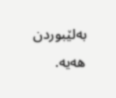به‌لێبوردن هه‌یه‌.